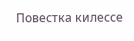Повестка килессе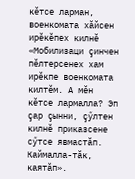кӗтсе ларман, военкомата хăйсен ирӗкӗпех килнӗ
«Мобилизаци çинчен пӗлтерсенех хам ирӗкпе военкомата килтӗм. А мӗн кӗтсе лармалла? Эп çар çынни, çӳлтен килнӗ приказсене сӳтсе явмастăп. Каймалла-тăк, каятăп».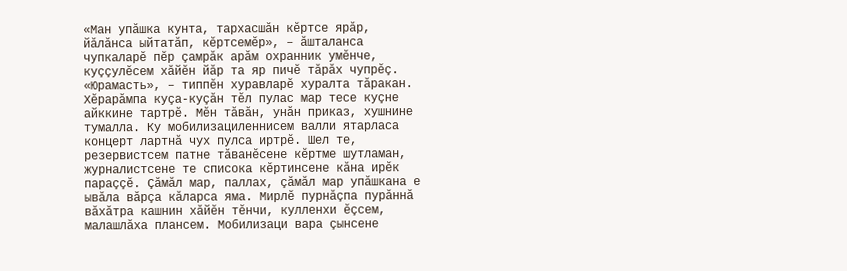«Ман упăшка кунта, тархасшăн кӗртсе ярăр, йăлăнса ыйтатăп, кӗртсемӗр», – ăшталанса чупкаларӗ пӗр çамрăк арăм охранник умӗнче, куççулӗсем хăйӗн йăр та яр пичӗ тăрăх чупрӗç. «Юрамасть», – типпӗн хуравларӗ хуралта тăракан. Хӗрарăмпа куçа-куçăн тӗл пулас мар тесе куçне айккине тартрӗ. Мӗн тăвăн, унăн приказ, хушнине тумалла. Ку мобилизациленнисем валли ятарласа концерт лартнă чух пулса иртрӗ. Шел те, резервистсем патне тăванӗсене кӗртме шутламан, журналистсене те списока кӗртинсене кăна ирӗк параççӗ. Çăмăл мар, паллах, çăмăл мар упăшкана е ывăла вăрçа кăларса яма. Мирлӗ пурнăçпа пурăннă вăхăтра кашнин хăйӗн тӗнчи, кулленхи ӗçсем, малашлăха плансем. Мобилизаци вара çынсене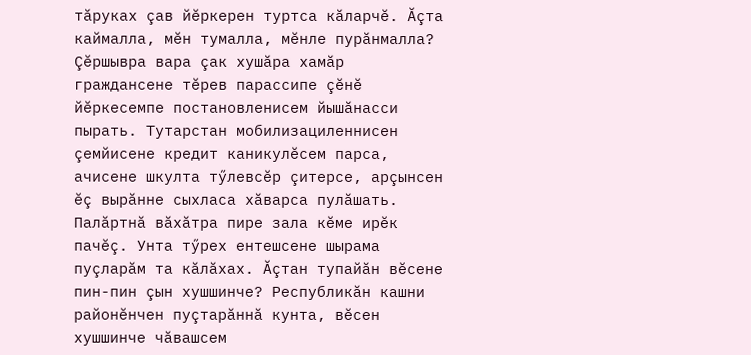тăруках çав йӗркерен туртса кăларчӗ. Ăçта каймалла, мӗн тумалла, мӗнле пурăнмалла? Çӗршывра вара çак хушăра хамăр граждансене тӗрев парассипе çӗнӗ йӗркесемпе постановленисем йышăнасси пырать. Тутарстан мобилизациленнисен çемйисене кредит каникулӗсем парса, ачисене шкулта тӳлевсӗр çитерсе, арçынсен ӗç вырăнне сыхласа хăварса пулăшать.
Палăртнă вăхăтра пире зала кӗме ирӗк пачӗç. Унта тӳрех ентешсене шырама пуçларăм та кăлăхах. Ăçтан тупайăн вӗсене пин-пин çын хушшинче? Республикăн кашни районӗнчен пуçтарăннă кунта, вӗсен хушшинче чăвашсем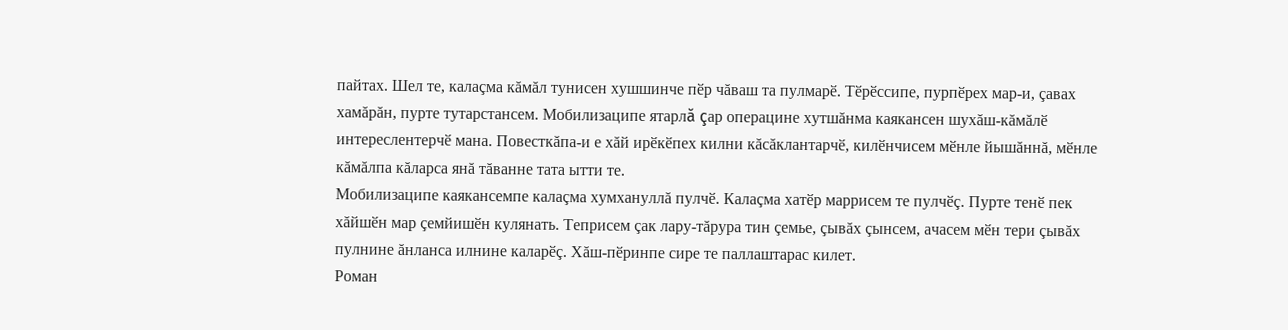пайтах. Шел те, калаçма кăмăл тунисен хушшинче пӗр чăваш та пулмарӗ. Тӗрӗссипе, пурпӗрех мар-и, çавах хамăрăн, пурте тутарстансем. Мобилизаципе ятарлă çар операцине хутшăнма каякансен шухăш-кăмăлӗ интереслентерчӗ мана. Повесткăпа-и е хăй ирӗкӗпех килни кăсăклантарчӗ, килӗнчисем мӗнле йышăннă, мӗнле кăмăлпа кăларса янă тăванне тата ытти те.
Мобилизаципе каякансемпе калаçма хумхануллă пулчӗ. Калаçма хатӗр маррисем те пулчӗç. Пурте тенӗ пек хăйшӗн мар çемйишӗн кулянать. Теприсем çак лару-тăрура тин çемье, çывăх çынсем, ачасем мӗн тери çывăх пулнине ăнланса илнине каларӗç. Хăш-пӗринпе сире те паллаштарас килет.
Роман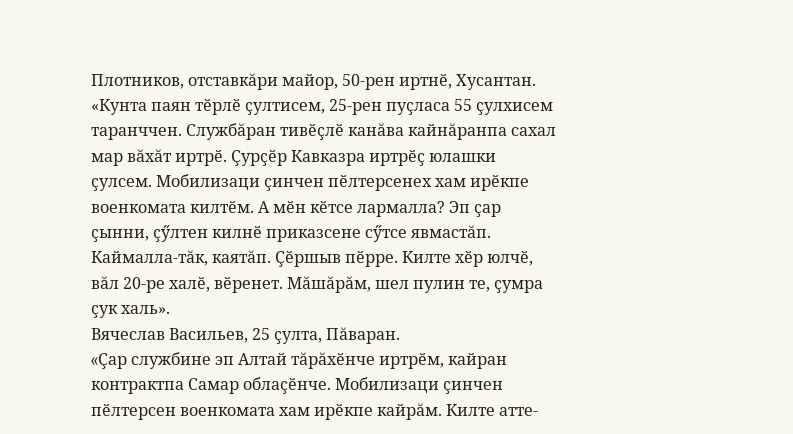Плотников, отставкăри майор, 50-рен иртнӗ, Хусантан.
«Кунта паян тӗрлӗ çултисем, 25-рен пуçласа 55 çулхисем таранччен. Службăран тивӗçлӗ канăва кайнăранпа сахал мар вăхăт иртрӗ. Çурçӗр Кавказра иртрӗç юлашки çулсем. Мобилизаци çинчен пӗлтерсенех хам ирӗкпе военкомата килтӗм. А мӗн кӗтсе лармалла? Эп çар çынни, çӳлтен килнӗ приказсене сӳтсе явмастăп. Каймалла-тăк, каятăп. Çӗршыв пӗрре. Килте хӗр юлчӗ, вăл 20-ре халӗ, вӗренет. Мăшăрăм, шел пулин те, çумра çук халь».
Вячеслав Васильев, 25 çулта, Пăваран.
«Çар службине эп Алтай тăрăхӗнче иртрӗм, кайран контрактпа Самар облаçӗнче. Мобилизаци çинчен пӗлтерсен военкомата хам ирӗкпе кайрăм. Килте атте-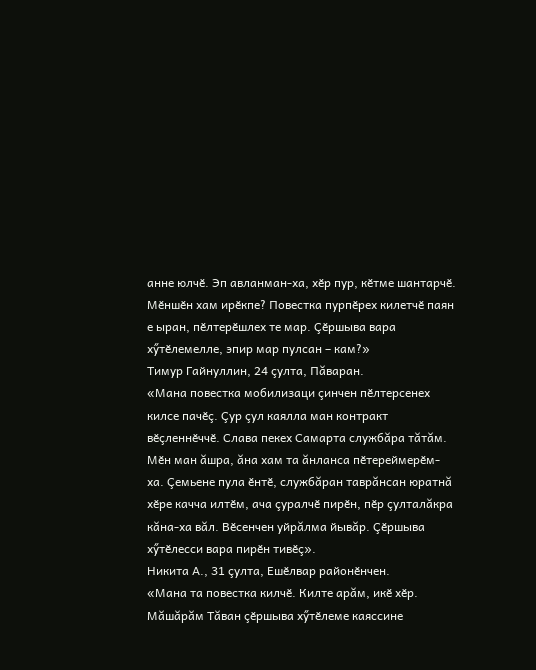анне юлчӗ. Эп авланман-ха, хӗр пур, кӗтме шантарчӗ. Мӗншӗн хам ирӗкпе? Повестка пурпӗрех килетчӗ паян е ыран, пӗлтерӗшлех те мар. Çӗршыва вара хӳтӗлемелле, эпир мар пулсан – кам?»
Тимур Гайнуллин, 24 çулта, Пăваран.
«Мана повестка мобилизаци çинчен пӗлтерсенех килсе пачӗç. Çур çул каялла ман контракт вӗçленнӗччӗ. Слава пекех Самарта службăра тăтăм. Мӗн ман ăшра, ăна хам та ăнланса пӗтереймерӗм-ха. Çемьене пула ӗнтӗ, службăран таврăнсан юратнă хӗре качча илтӗм, ача çуралчӗ пирӗн, пӗр çулталăкра кăна-ха вăл. Вӗсенчен уйрăлма йывăр. Çӗршыва хӳтӗлесси вара пирӗн тивӗç».
Никита А., 31 çулта, Ешӗлвар районӗнчен.
«Мана та повестка килчӗ. Килте арăм, икӗ хӗр. Мăшăрăм Тăван çӗршыва хӳтӗлеме каяссине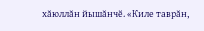хăюллăн йышăнчӗ. «Киле таврăн,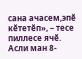сана ачасем,эпӗ кӗтетӗп», – тесе пиллесе ячӗ. Асли ман 8-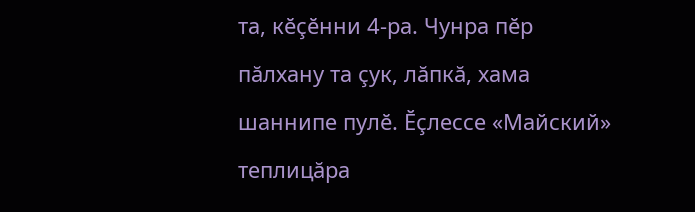та, кӗçӗнни 4-ра. Чунра пӗр пăлхану та çук, лăпкă, хама шаннипе пулӗ. Ӗçлессе «Майский» теплицăра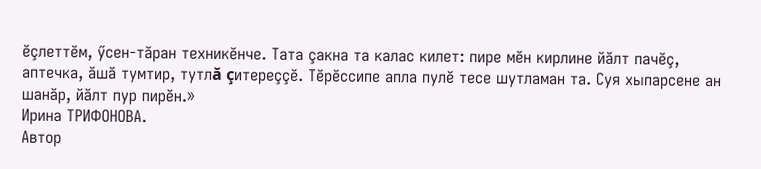ӗçлеттӗм, ӳсен-тăран техникӗнче. Тата çакна та калас килет: пире мӗн кирлине йăлт пачӗç, аптечка, ăшă тумтир, тутлă çитереççӗ. Тӗрӗссипе апла пулӗ тесе шутламан та. Суя хыпарсене ан шанăр, йăлт пур пирӗн.»
Ирина ТРИФОНОВА.
Автор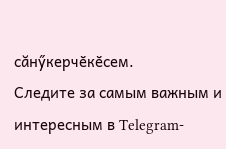сăнӳкерчӗкӗсем.
Следите за самым важным и интересным в Telegram-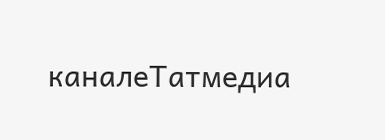каналеТатмедиа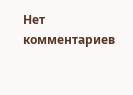Нет комментариев